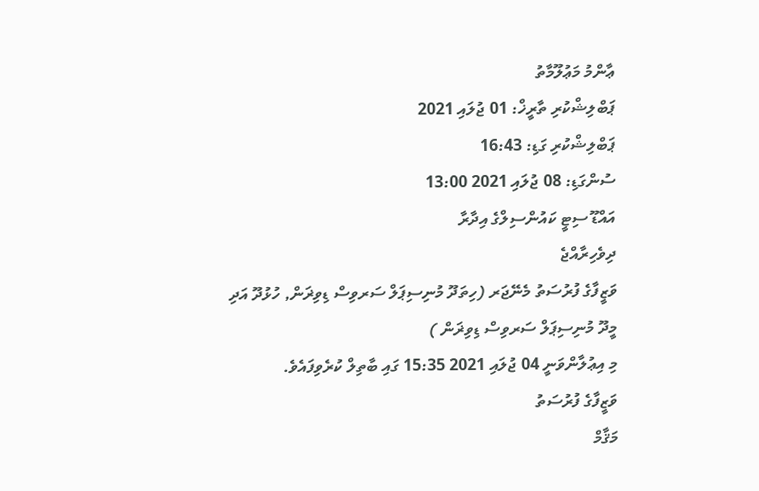ޢާންމު މަޢުލޫމާތު
ޕަބްލިޝްކުރި ތާރީޚް: 01 ޖުލައި 2021
ޕަބްލިޝްކުރި ގަޑި: 16:43
ސުންގަޑި: 08 ޖުލައި 2021 13:00
އައްޑޫ ސިޓީ ކައުންސިލްގެ އިދާރާ
ދިވެހިރާއްޖެ
ވަޒީފާގެ ފުރުސަތު މެނޭޖަރ (ހިތަދޫ މުނިސިޕަލް ސަރވިސް ޑިވިޜަން, ހުޅުދޫ އަދި މީދޫ މުނިސިޕަލް ސަރވިސް ޑިވިޜަން )
މި އިޢުލާންވަނީ 04 ޖުލައި 2021 15:35 ގައި ބާތިލް ކުރެވިފައެވެ.
ވަޒީފާގެ ފުރުސަތު
މަޤާމް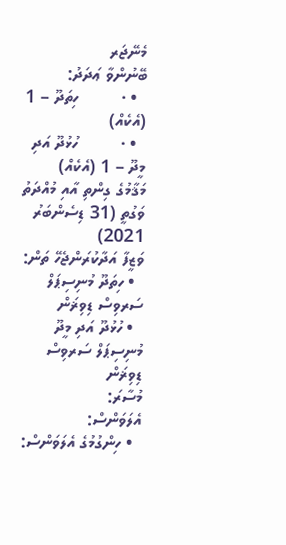މެނޭޖަރ
ބޭނުންވާ ޢަދަދު:
  • ·         ހިތަދޫ – 1 (އެކެއް)
  • ·         ހުޅުދޫ އަދި މީދޫ – 1 (އެކެއް)
މަޤާމުގެ ގިންތި އާއި މުއްދަތު
ވަގުތީ (31 ޑިސެންބަރު 2021)
ވަޒީފާ އަދާކުރަންޖެހޭ ތަން:
  • ހިތަދޫ މުނިސިޕަލް ސަރވިސް ޑިވިޜަން
  • ހުޅުދޫ އަދި މީދޫ މުނިސިޕަލް ސަރވިސް ޑިވިޜަން
މުސާރަ:
އެލަވަންސް:
  • ހިންގުމުގެ އެލަވަންސް: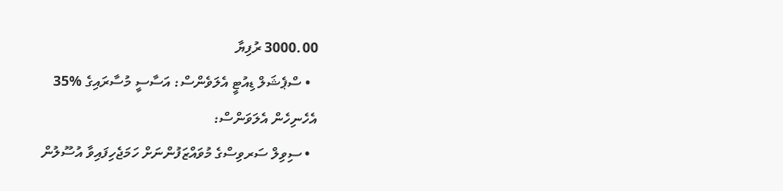3000.00 ރުފިޔާ
  • ސްޕެޝަލް ޑިއުޓީ އެލަވެންސް: އަސާސީ މުސާރައިގެ %35
އެހެނިހެން އެލަވަންސް:
  • ސިވިލް ސަރވިސްގެ މުވައްޒަފުންނަށް ހަމަޖެހިފައިވާ އުސޫލުން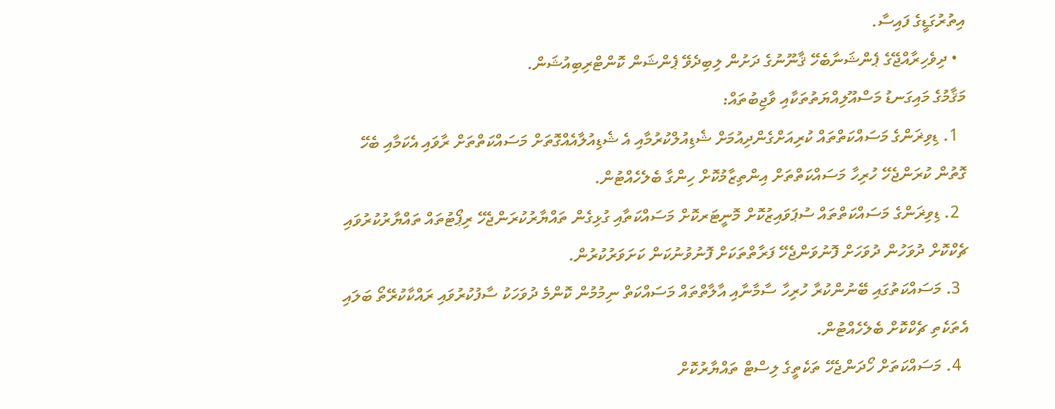އިތުރުގަޑީގެ ފައިސާ.
  • ދިވެހިރާއްޖޭގެ ޕެންޝަނާބެހޭ ޤާނޫނުގެ ދަށުން ލިބިދެވޭ ޕެންޝަން ކޮންޓްރިބިއުޝަން.
މަޤާމުގެ މައިގަނޑު މަސްއޫލިއްޔަތުތަކާއި ވާޖިބުތައް:
  1. ޑިވިޜަންގެ މަސައްކަތްތައް ކުރިއަށްގެންދިއުމަށް ޝެޑިއުލްކުރުމާއި އެ ޝެޑިއުލާއެއްގޮތަށް މަސައްކަތްތަށް ރާވައި އެކަމާއި ބެހޭ ގޮތުން ކުރަންޖެހޭ ހުރިހާ މަސައްކަތްތަށް އިންތިޒާމުކޮށް ހިންގާ ބެލެހެއްޓުން.
  2. ޑިވިޜަންގެ މަސައްކަތްތައް ސުޕަވައިޒުކޮށް މޮނީޓަރކޮށް މަސައްކަތާއި ގުޅިގެން ތައްޔާރުކުރަންޖެހޭ ރިޕޯޓުތައް ތައްޔާރުކުރުވައި ޗެކްކޮށް ދުވަހުން ދުވަހަށް ފޮނުވަންޖެހޭ ފަރާތްތަކަށް ފޮނުވުނުކަން ކަށަވަރުކުރުން.
  3. މަސައްކަތުގައި ބޭނުންކުރާ ހުރިހާ ސާމާނާއި އާލާތްތައް މަސައްކަތް ނިމުމުން ކޮންމެ ދުވަހަކު ސާފުކުރުވައި ރައްކާކުރޭތޯ ބަލައި އެތަކެތި ޗެކްކޮށް ބެލެހެއްޓުން.
  4. މަސައްކަތަށް ހޯދަންޖެހޭ ތަކެތީގެ ލިސްޓް ތައްޔާރުކޮށް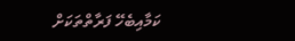ކަމާއިބެހޭ ފަރާތްތަކަށް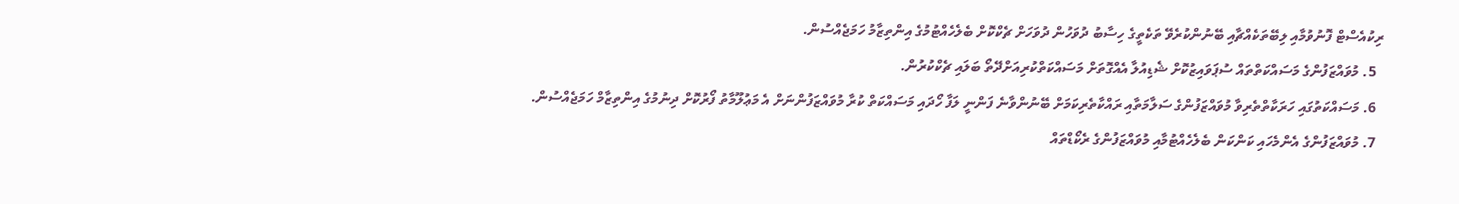ރިކުއެސްޓް ފޮނުވުމާއި ލިބޭތަކެއްޗާއި ބޭނުންކުރެވޭ ތަކެތީގެ ހިސާބު ދުވަހުން ދުވަހަށް ޗެކްކޮށް ބެލެހެއްޓުމުގެ އިންތިޒާމު ހަމަޖެއްސުން.
  5. މުވައްޒަފުންގެ މަސައްކަތްތައް ސުޕަވައިޒުކޮށް ޝެޑިއުލާ އެއްގޮތަށް މަސައްކަތްކުރިއަށްދޭތޯ ބަލައި ޗެކްކުރުން.
  6. މަސައްކަތުގައި ހަރަކާތްތެރިވާ މުވައްޒަފުންގެ ސަލާމަތާއި ރައްކާތެރިކަމަށް ބޭނުންވާނެ ފަންނީ ލަފާ ހޯދައި މަސައްކަތް ކުރާ މުވައްޒަފުންނަށް އެ މަޢުލޫމާތު ފޯރުކޮށް ދިނުމުގެ އިންތިޒާމް ހަމަޖެއްސުން.
  7. މުވައްޒަފުންގެ އެންމެހައި ކަންކަން ބެލެހެއްޓުމާއި މުވައްޒަފުންގެ ރެކޯޑްތައް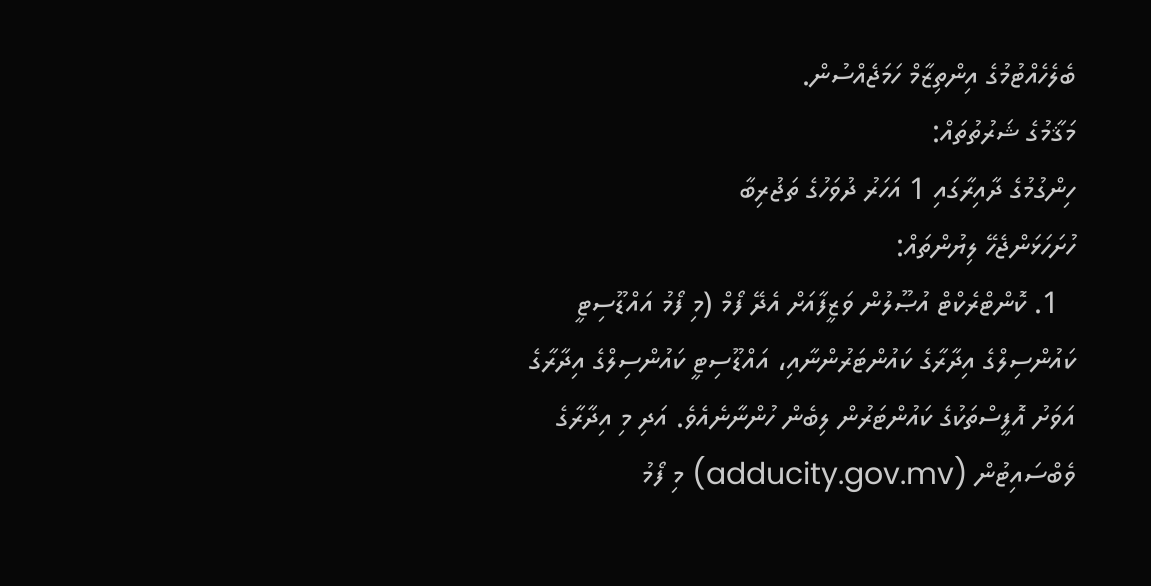ބެލެހެއްޓުމުގެ އިންތިޒާމް ހަމަޖެއްސުން.
މަޤާމުގެ ޝަރުތުތައް:
ހިންގުމުގެ ދާއިރާގައި 1 އަހަރު ދުވަހުގެ ތަޖުރިބާ
ހުށަހަޅަންޖެހޭ ލިޔުންތައް:
  1. ކޮންޓްރެކްޓް އުޞޫލުން ވަޒީފާއަށް އެދޭ ފޯމް (މި ފޯމު އައްޑޫސިޓީ ކައުންސިލްގެ އިދާރާގެ ކައުންޓަރުންނާއި، އައްޑޫސިޓީ ކައުންސިލްގެ އިދާރާގެ އަވަށު އޮފީސްތަކުގެ ކައުންޓަރުން ލިބެން ހުންނާނެއެވެ. އަދި މި އިދާރާގެ ވެބްސައިޓުން (adducity.gov.mv) މި ފޯމު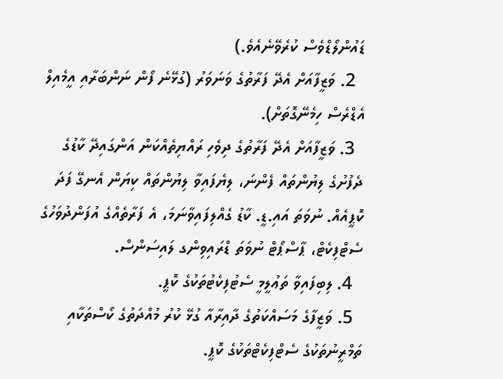ޑައުންލޯޑްވެސް ކުރެވޭނެއެވެ.)
  2. ވަޒީފާއަށް އެދޭ ފަރާތުގެ ވަނަވަރު (ގުޅޭނެ ފޯން ނަންބަރާއި އީމެއިލް އެޑްރެސް ހިމެނޭގޮތަށް).
  3. ވަޒީފާއަށް އެދޭ ފަރާތުގެ ދިވެހި ރައްޔިތެއްކަން އަންގައިދޭ ކާޑުގެ ދެފުށުގެ ލިޔުންތައް ފެންނަ، ލިޔެފައިވާ ލިޔުންތައް ކިޔަން އެނގޭ ފަދަ ކޮޕީއެއް. ނުވަތަ އައި.ޑީ. ކާޑު ގެއްލިފައިވާނަމަ، އެ ފަރާތެއްގެ އުފަންދުވަހުގެ ސެޓްފިކެޓް، ޕާސްޕޯޓް ނުވަތަ ޑްރައިވިންގ ލައިސަންސް.
  4. ލިބިފައިވާ ތަޢުލީމީ ސެޓުފިކެޓުތަކުގެ ކޮޕީ.
  5. ވަޒީފާގެ މަސައްކަތުގެ ދާއިރާއާ ގުޅޭ ކުރު މުއްދަތުގެ ކޯސްތަކާއި ތަމްރީނުތަކުގެ ސެޓްފިކެޓްތަކުގެ ކޮޕީ.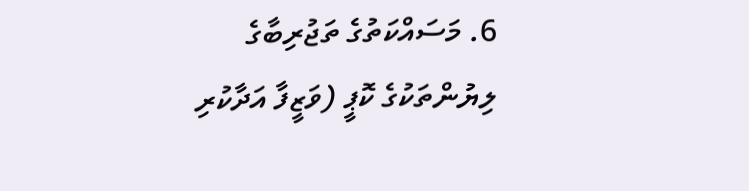6. މަސައްކަތުގެ ތަޖުރިބާގެ ލިޔުންތަކުގެ ކޮޕީ (ވަޒީފާ އަދާކުރި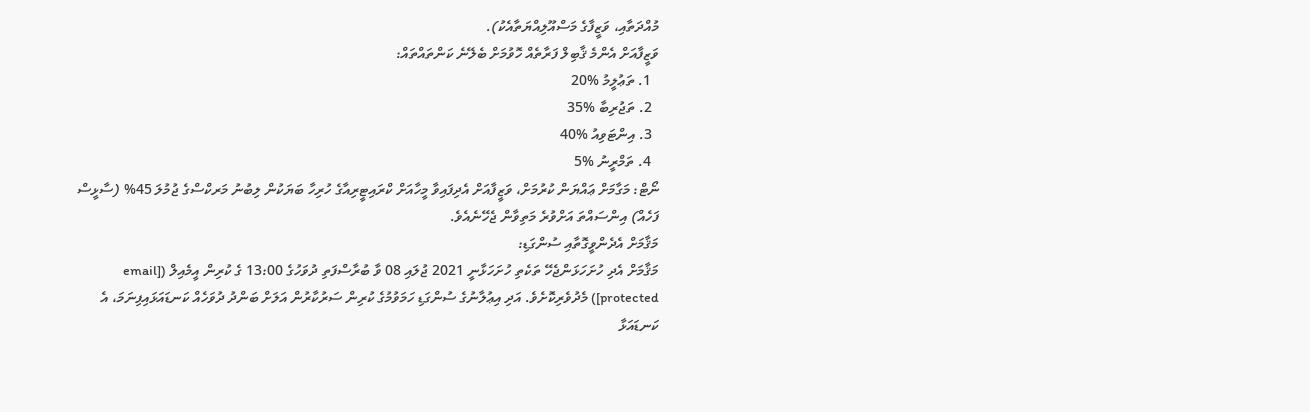މުއްދަތާއި، ވަޒީފާގެ މަސްއޫލިއްޔަތާއެކު).
ވަޒީފާއަށް އެންމެ ޤާބިލް ފަރާތެއް ހޮވުމަށް ބެލޭނެ ކަންތައްތައް:
  1. ތަޢުލީމު %20
  2. ތަޖުރިބާ %35
  3. އިންޓަވިއު %40
  4. ތަމްރީނު %5
ނޯޓް: މަގާމަށް ޢައްޔަން ކުރުމަށް، ވަޒީފާއަށް އެދިފައިވާ މީހާއަށް ކްރައިޓީރިއާގެ ހުރިހާ ބަޔަކުން ލިބުނު މަރކްސްގެ ޖުމުލަ 45% (ސާޅީސް ފަހެއް) އިންސައްތަ އަށްވުރެ މަތިވާން ޖެހޭނެއެވެ.
މަޤާމަށް އެދެންވީގޮތާއި ސުންގަޑި:
މަޤާމަށް އެދި ހުށަހަޅަންޖެހޭ ތަކެތި ހުށަހަޅާނީ 2021 ޖުލައި 08 ވާ ބުރާސްފަތި ދުވަހުގެ 13:00 ގެ ކުރިން އީމެއިލް ([email protected]) މެދުވެރިކޮށެވެ. އަދި އިޢުލާނުގެ ސުންގަޑި ހަމަވުމުގެ ކުރިން ސަރުކާރުން އަލަށް ބަންދު ދުވަހެއް ކަނޑައަޅައިފިނަމަ، އެ ކަނޑައަޅާ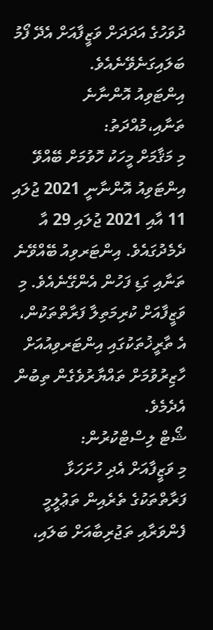ދުވަހުގެ އަދަދަށް ވަޒީފާއަށް އެދޭ ފޯމު ބަލައިގަނެވޭނެއެވެ.
އިންޓަވިއު އޮންނާނެ ތަނާއި،މުއްދަތު:
މި މަޤާމަށް މީހަކު ހޮވުމަށް ބޭއްވޭ އިންޓަވިއު އޮންނާނީ 2021 ޖުލައި 11 އާއި 2021 ޖުލައި 29 އާ ދެމެދުގައެވެ. އިންޓަރވިއު ބޭއްވޭނެ ތަނާއި ގަޑި ފަހުން އެންގޭނެއެވެ. މި ވަޒީފާއަށް ކުރިމަތިލާ ފަރާތްތަކުން، އެ ތާރީޚުތަކުގައި އިންޓަރވިއުއަށް ހާޒިރުވުމަށް ތައްޔާރުވެގެން ތިބުން އެދެމެވެ.
ޝޯޓް ލިސްޓްކުރުން:
މި ވަޒީފާއަށް އެދި ހުށަހަޅާ ފަރާތްތަކުގެ ތެރެއިން ތަޢުލީމީ ފެންވަރާއި ތަޖުރިބާއަށް ބަލައި،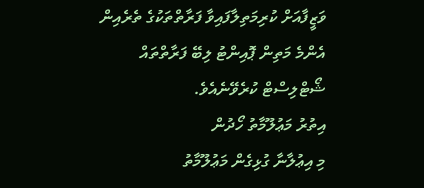ވަޒީފާއަށް ކުރިމަތިލާފައިވާ ފަރާތްތަކުގެ ތެރެއިން އެންމެ މަތިން ޕޮއިންޓު ލިބޭ ފަރާތްތައް ޝޯޓްލިސްޓް ކުރެވޭނެއެވެ.
އިތުރު މަޢުލޫމާތު ހޯދުން
މި އިޢުލާނާ ގުޅިގެން މަޢުލޫމާތު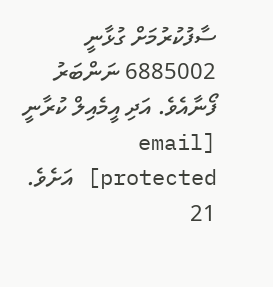ސާފުކުރުމަށް ގުޅާނީ 6885002 ނަންބަރު ފޯނާއެވެ. އަދި އީމެއިލް ކުރާނީ [email protected] އަށެވެ.
21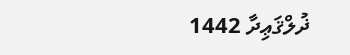ޛުލްޤަޢިދާ 1442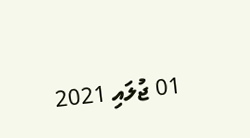01 ޖުލައި 2021